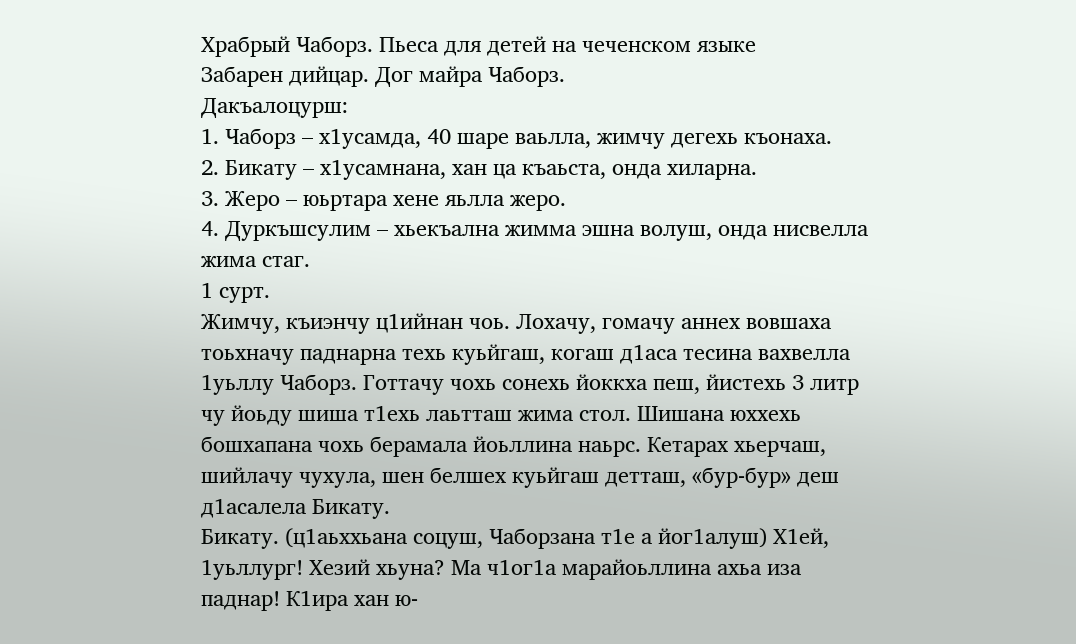Храбрый Чаборз. Пьеса для детей на чеченском языке
Забарен дийцар. Дог майра Чаборз.
Дакъалоцурш:
1. Чаборз – х1усамда, 40 шаре ваьлла, жимчу дегехь къонаха.
2. Бикату – х1усамнана, хан ца къаьста, онда хиларна.
3. Жеро – юьртара хене яьлла жеро.
4. Дуркъшсулим – хьекъална жимма эшна волуш, онда нисвелла жима стаг.
1 сурт.
Жимчу, къиэнчу ц1ийнан чоь. Лохачу, гомачу аннех вовшаха тоьхначу паднарна техь куьйгаш, когаш д1аса тесина вахвелла 1уьллу Чаборз. Готтачу чохь сонехь йоккха пеш, йистехь 3 литр чу йоьду шиша т1ехь лаьтташ жима стол. Шишана юххехь бошхапана чохь берамала йоьллина наьрс. Кетарах хьерчаш, шийлачу чухула, шен белшех куьйгаш детташ, «бур-бур» деш д1асалела Бикату.
Бикату. (ц1аьххьана соцуш, Чаборзана т1е а йог1алуш) Х1ей, 1уьллург! Хезий хьуна? Ма ч1ог1а марайоьллина ахьа иза паднар! К1ира хан ю-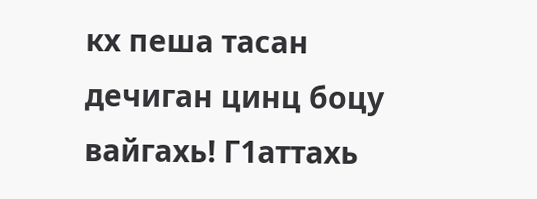кх пеша тасан дечиган цинц боцу вайгахь! Г1аттахь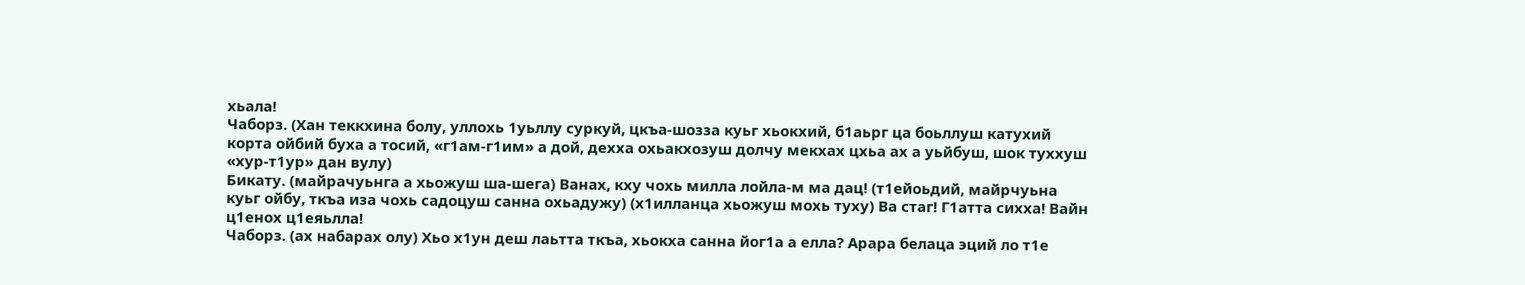хьала!
Чаборз. (Хан теккхина болу, уллохь 1уьллу суркуй, цкъа-шозза куьг хьокхий, б1аьрг ца боьллуш катухий корта ойбий буха а тосий, «г1ам-г1им» а дой, дехха охьакхозуш долчу мекхах цхьа ах а уьйбуш, шок туххуш «хур-т1ур» дан вулу)
Бикату. (майрачуьнга а хьожуш ша-шега) Ванах, кху чохь милла лойла-м ма дац! (т1ейоьдий, майрчуьна куьг ойбу, ткъа иза чохь садоцуш санна охьадужу) (х1илланца хьожуш мохь туху) Ва стаг! Г1атта сихха! Вайн ц1енох ц1еяьлла!
Чаборз. (ах набарах олу) Хьо х1ун деш лаьтта ткъа, хьокха санна йог1а а елла? Арара белаца эций ло т1е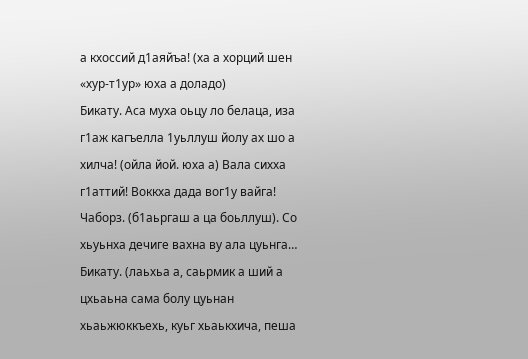а кхоссий д1аяйъа! (ха а хорций шен «хур-т1ур» юха а доладо)
Бикату. Аса муха оьцу ло белаца, иза г1аж кагъелла 1уьллуш йолу ах шо а хилча! (ойла йой. юха а) Вала сихха г1аттий! Воккха дада вог1у вайга!
Чаборз. (б1аьргаш а ца боьллуш). Со хьуьнха дечиге вахна ву ала цуьнга…
Бикату. (лаьхьа а, саьрмик а ший а цхьаьна сама болу цуьнан хьаьжюккъехь, куьг хьаькхича, пеша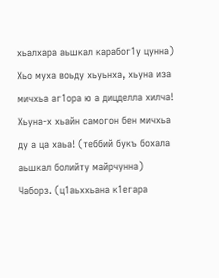хьалхара аьшкал карабог1у цунна) Хьо муха воьду хьуьнха, хьуна иза мичхьа аг1ора ю а дицделла хилча! Хьуна-х хьайн самогон бен мичхьа ду а ца хаьа! (теббий букъ бохала аьшкал болийту майрчунна)
Чаборз. (ц1аьххьана к1егара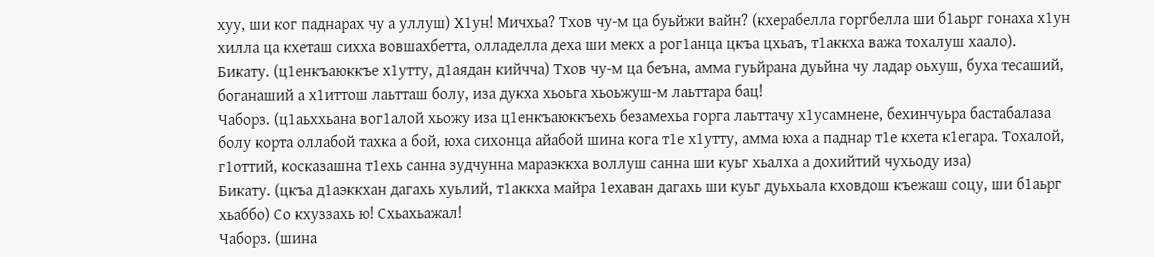хуу, ши ког паднарах чу а уллуш) Х1ун! Мичхьа? Тхов чу-м ца буьйжи вайн? (кхерабелла горгбелла ши б1аьрг гонаха х1ун хилла ца кхеташ сихха вовшахбетта, олладелла деха ши мекх а рог1анца цкъа цхьаъ, т1аккха важа тохалуш хаало).
Бикату. (ц1енкъаюккъе х1утту, д1аядан кийчча) Тхов чу-м ца беъна, амма гуьйрана дуьйна чу ладар оьхуш, буха тесаший, боганаший а х1иттош лаьтташ болу, иза дукха хьоьга хьоьжуш-м лаьттара бац!
Чаборз. (ц1аьххьана вог1алой хьожу иза ц1енкъаюккъехь безамехьа горга лаьттачу х1усамнене, бехинчуьра бастабалаза болу корта оллабой тахка а бой, юха сихонца айабой шина кога т1е х1утту, амма юха а паднар т1е кхета к1егара. Тохалой, г1оттий, косказашна т1ехь санна зудчунна мараэккха воллуш санна ши куьг хьалха а дохийтий чухьоду иза)
Бикату. (цкъа д1аэккхан дагахь хуьлий, т1аккха майра 1ехаван дагахь ши куьг дуьхьала кховдош къежаш соцу, ши б1аьрг хьаббо) Со кхуззахь ю! Схьахьажал!
Чаборз. (шина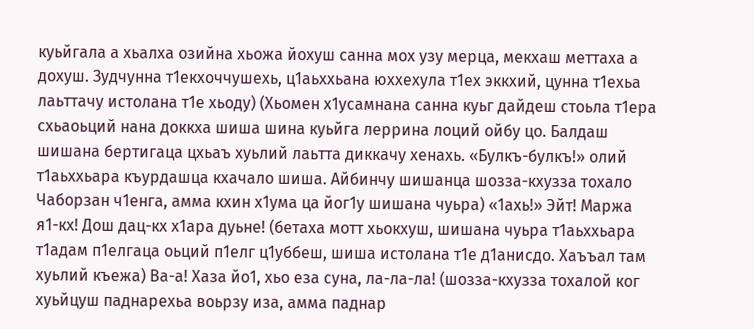куьйгала а хьалха озийна хьожа йохуш санна мох узу мерца, мекхаш меттаха а дохуш. Зудчунна т1екхоччушехь, ц1аьххьана юххехула т1ех эккхий, цунна т1ехьа лаьттачу истолана т1е хьоду) (Хьомен х1усамнана санна куьг дайдеш стоьла т1ера схьаоьций нана доккха шиша шина куьйга леррина лоций ойбу цо. Балдаш шишана бертигаца цхьаъ хуьлий лаьтта диккачу хенахь. «Булкъ-булкъ!» олий т1аьххьара къурдашца кхачало шиша. Айбинчу шишанца шозза-кхузза тохало Чаборзан ч1енга, амма кхин х1ума ца йог1у шишана чуьра) «1ахь!» Эйт! Маржа я1-кх! Дош дац-кх х1ара дуьне! (бетаха мотт хьокхуш, шишана чуьра т1аьххьара т1адам п1елгаца оьций п1елг ц1уббеш, шиша истолана т1е д1анисдо. Хаъъал там хуьлий къежа) Ва-а! Хаза йо1, хьо еза суна, ла-ла-ла! (шозза-кхузза тохалой ког хуьйцуш паднарехьа воьрзу иза, амма паднар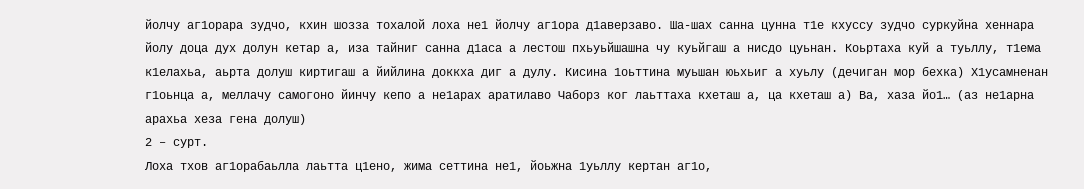йолчу аг1орара зудчо, кхин шозза тохалой лоха не1 йолчу аг1ора д1аверзаво. Ша-шах санна цунна т1е кхуссу зудчо суркуйна хеннара йолу доца дух долун кетар а, иза тайниг санна д1аса а лестош пхьуьйшашна чу куьйгаш а нисдо цуьнан. Коьртаха куй а туьллу, т1ема к1елахьа, аьрта долуш киртигаш а йийлина доккха диг а дулу. Кисина 1оьттина муьшан юьхьиг а хуьлу (дечиган мор бехка) Х1усамненан г1оьнца а, меллачу самогоно йинчу кепо а не1арах аратилаво Чаборз ког лаьттаха кхеташ а, ца кхеташ а) Ва, хаза йо1… (аз не1арна арахьа хеза гена долуш)
2 – сурт.
Лоха тхов аг1орабаьлла лаьтта ц1ено, жима сеттина не1, йоьжна 1уьллу кертан аг1о,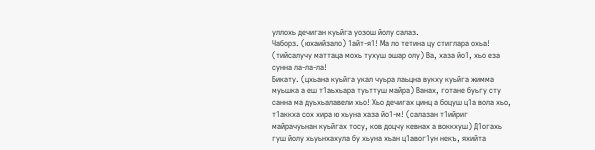уллохь дечиган куьйга уозош йолу салаз.
Чаборз. (юхаийзало) 1айт-я1! Ма ло тетина цу стиглара охьа! (тийсалучу маттаца мохь тухуш эшар олу) Ва, хаза йо1, хьо еза сунна ла-ла-ла!
Бикату. (цхьана куьйга укал чуьра лаьцна вукху куьйга жимма муьшка а еш т1аьхьара туьттуш майра) Ванах, готане буьгу сту санна ма дуьхьалавели хьо! Хьо дечигах цинц а боцуш ц1а вола хьо, т1аккха сох хира ю хьуна хаза йо1-м! (салазан т1ийриг майрачуьнан куьйгах тосу, ков доцчу кевнах а воккхуш) Д1огахь гуш йолу хьуьнхахула бу хьуна хьан ц1авог1ун некъ, яхийта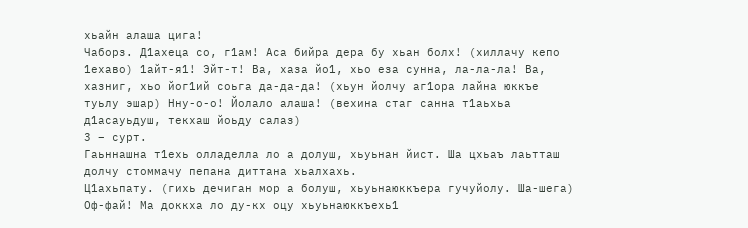хьайн алаша цига!
Чаборз. Д1ахеца со, г1ам! Аса бийра дера бу хьан болх! (хиллачу кепо 1ехаво) 1айт-я1! Эйт-т! Ва, хаза йо1, хьо еза сунна, ла-ла-ла! Ва, хазниг, хьо йог1ий соьга да-да-да! (хьун йолчу аг1ора лайна юккъе туьлу эшар) Нну-о-о! Йолало алаша! (вехина стаг санна т1аьхьа д1асауьдуш, текхаш йоьду салаз)
3 – сурт.
Гаьннашна т1ехь олладелла ло а долуш, хьуьнан йист. Ша цхьаъ лаьтташ долчу стоммачу пепана диттана хьалхахь.
Ц1ахьпату. (гихь дечиган мор а болуш, хьуьнаюккъера гучуйолу. Ша-шега) Оф-фай! Ма доккха ло ду-кх оцу хьуьнаюккъехь1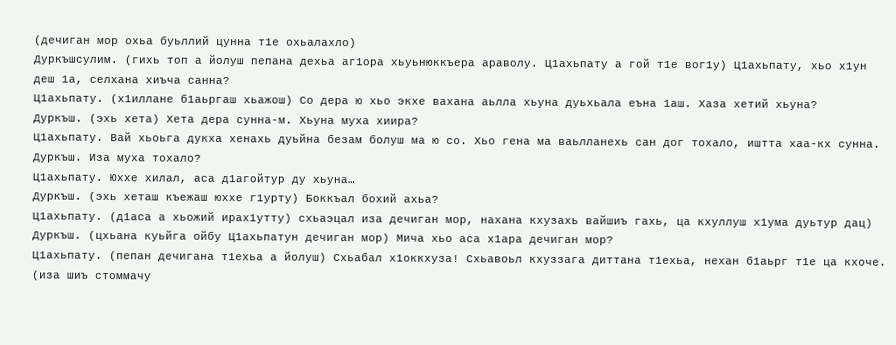(дечиган мор охьа буьллий цунна т1е охьалахло)
Дуркъшсулим. (гихь топ а йолуш пепана дехьа аг1ора хьуьнюккъера араволу. Ц1ахьпату а гой т1е вог1у) Ц1ахьпату, хьо х1ун деш 1а, селхана хиъча санна?
Ц1ахьпату. (х1иллане б1аьргаш хьажош) Со дера ю хьо экхе вахана аьлла хьуна дуьхьала еъна 1аш. Хаза хетий хьуна?
Дуркъш. (эхь хета) Хета дера сунна-м. Хьуна муха хиира?
Ц1ахьпату. Вай хьоьга дукха хенахь дуьйна безам болуш ма ю со. Хьо гена ма ваьлланехь сан дог тохало, иштта хаа-кх сунна.
Дуркъш. Иза муха тохало?
Ц1ахьпату. Юххе хилал, аса д1агойтур ду хьуна…
Дуркъш. (эхь хеташ къежаш юххе г1урту) Боккъал бохий ахьа?
Ц1ахьпату. (д1аса а хьожий ирах1утту) схьаэцал иза дечиган мор, нахана кхузахь вайшиъ гахь, ца кхуллуш х1ума дуьтур дац)
Дуркъш. (цхьана куьйга ойбу Ц1ахьпатун дечиган мор) Мича хьо аса х1ара дечиган мор?
Ц1ахьпату. (пепан дечигана т1ехьа а йолуш) Схьабал х1оккхуза! Схьавоьл кхуззага диттана т1ехьа, нехан б1аьрг т1е ца кхоче. (иза шиъ стоммачу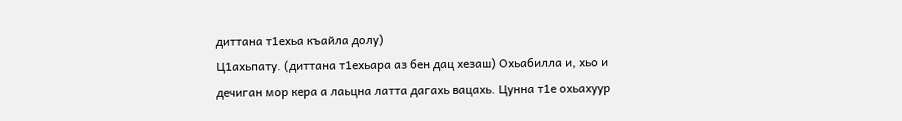диттана т1ехьа къайла долу)
Ц1ахьпату. (диттана т1ехьара аз бен дац хезаш) Охьабилла и, хьо и дечиган мор кера а лаьцна латта дагахь вацахь. Цунна т1е охьахуур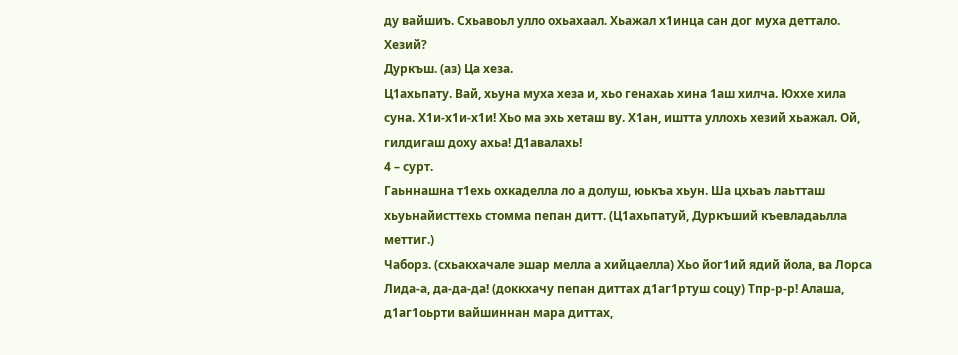ду вайшиъ. Схьавоьл улло охьахаал. Хьажал х1инца сан дог муха деттало. Хезий?
Дуркъш. (аз) Ца хеза.
Ц1ахьпату. Вай, хьуна муха хеза и, хьо генахаь хина 1аш хилча. Юххе хила суна. Х1и-х1и-х1и! Хьо ма эхь хеташ ву. Х1ан, иштта уллохь хезий хьажал. Ой, гилдигаш доху ахьа! Д1авалахь!
4 – сурт.
Гаьннашна т1ехь охкаделла ло а долуш, юькъа хьун. Ша цхьаъ лаьтташ хьуьнайисттехь стомма пепан дитт. (Ц1ахьпатуй, Дуркъший къевладаьлла меттиг.)
Чаборз. (схьакхачале эшар мелла а хийцаелла) Хьо йог1ий ядий йола, ва Лорса Лида-а, да-да-да! (доккхачу пепан диттах д1аг1ртуш соцу) Тпр-р-р! Алаша, д1аг1оьрти вайшиннан мара диттах,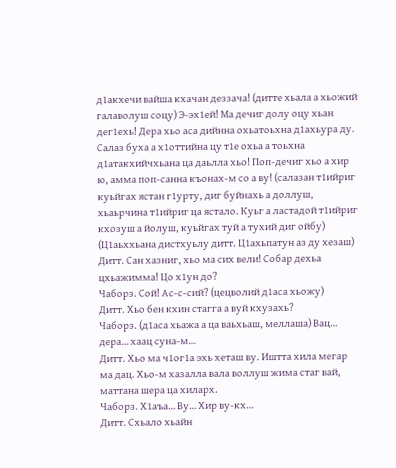д1акхечи вайша кхачан деззача! (дитте хьала а хьожий галаволуш соцу) Э-эх1ей! Ма дечиг долу оцу хьан дег1ехь! Дера хьо аса дийнна охьатоьхна д1ахьура ду. Салаз буха а х1оттийна цу т1е охьа а тоьхна д1атакхийчхьана ца даьлла хьо! Поп-дечиг хьо а хир ю, амма поп-санна къонах-м со а ву! (салазан т1ийриг куьйгах ястан г1урту, диг буйнахь а доллуш, хьаьрчина т1ийриг ца ястало. Куьг а ластадой т1ийриг кхозуш а йолуш, куьйгах туй а тухий диг ойбу)
(Ц1аьххьана дистхуьлу дитт. Ц1ахьпатун аз ду хезаш)
Дитт. Сан хазниг, хьо ма сих вели! Собар дехьа цхьажимма! Цо х1ун до?
Чаборз. Сой! Ас-с-сий? (цецволий д1аса хьожу)
Дитт. Хьо бен кхин стагга а вуй кхузахь?
Чаборз. (д1аса хьажа а ца ваьхьаш, меллаша) Вац… дера… хаац суна-м…
Дитт. Хьо ма ч1ог1а эхь хеташ ву. Иштта хила мегар ма дац. Хьо-м хазалла вала воллуш жима стаг вай, маттана шера ца хиларх.
Чаборз. Х1аъа… Ву… Хир ву-кх…
Дитт. Схьало хьайн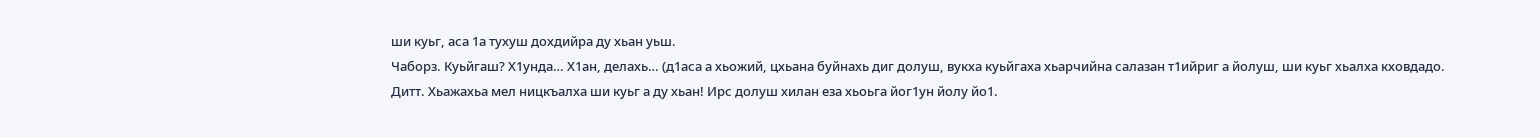ши куьг, аса 1а тухуш дохдийра ду хьан уьш.
Чаборз. Куьйгаш? Х1унда… Х1ан, делахь… (д1аса а хьожий, цхьана буйнахь диг долуш, вукха куьйгаха хьарчийна салазан т1ийриг а йолуш, ши куьг хьалха кховдадо.
Дитт. Хьажахьа мел ницкъалха ши куьг а ду хьан! Ирс долуш хилан еза хьоьга йог1ун йолу йо1.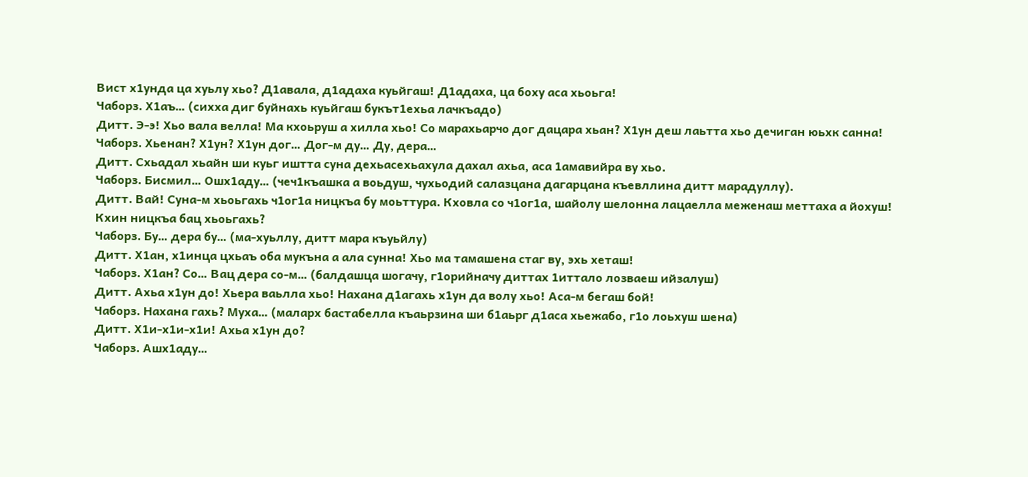Вист х1унда ца хуьлу хьо? Д1авала, д1адаха куьйгаш! Д1адаха, ца боху аса хьоьга!
Чаборз. Х1аъ… (сихха диг буйнахь куьйгаш букът1ехьа лачкъадо)
Дитт. Э-э! Хьо вала велла! Ма кхоьруш а хилла хьо! Со марахьарчо дог дацара хьан? Х1ун деш лаьтта хьо дечиган юьхк санна!
Чаборз. Хьенан? Х1ун? Х1ун дог… Дог-м ду… Ду, дера…
Дитт. Схьадал хьайн ши куьг иштта суна дехьасехьахула дахал ахьа, аса 1амавийра ву хьо.
Чаборз. Бисмил… Ошх1аду… (чеч1къашка а воьдуш, чухьодий салазцана дагарцана къевллина дитт марадуллу).
Дитт. Вай! Суна-м хьоьгахь ч1ог1а ницкъа бу моьттура. Кховла со ч1ог1а, шайолу шелонна лацаелла меженаш меттаха а йохуш! Кхин ницкъа бац хьоьгахь?
Чаборз. Бу… дера бу… (ма-хуьллу, дитт мара къуьйлу)
Дитт. Х1ан, х1инца цхьаъ оба мукъна а ала сунна! Хьо ма тамашена стаг ву, эхь хеташ!
Чаборз. Х1ан? Со… Вац дера со-м… (балдашца шогачу, г1орийначу диттах 1иттало лозваеш ийзалуш)
Дитт. Ахьа х1ун до! Хьера ваьлла хьо! Нахана д1агахь х1ун да волу хьо! Аса-м бегаш бой!
Чаборз. Нахана гахь? Муха… (маларх бастабелла къаьрзина ши б1аьрг д1аса хьежабо, г1о лоьхуш шена)
Дитт. Х1и-х1и-х1и! Ахьа х1ун до?
Чаборз. Ашх1аду…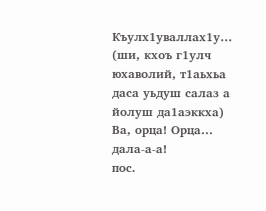Къулх1уваллах1у… (ши, кхоъ г1улч юхаволий, т1аьхьа даса уьдуш салаз а йолуш да1аэккха) Ва, орца! Орца… дала-а-а!
пос.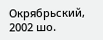Окрябрьский, 2002 шо.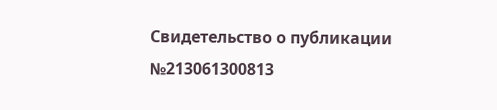Свидетельство о публикации №213061300813